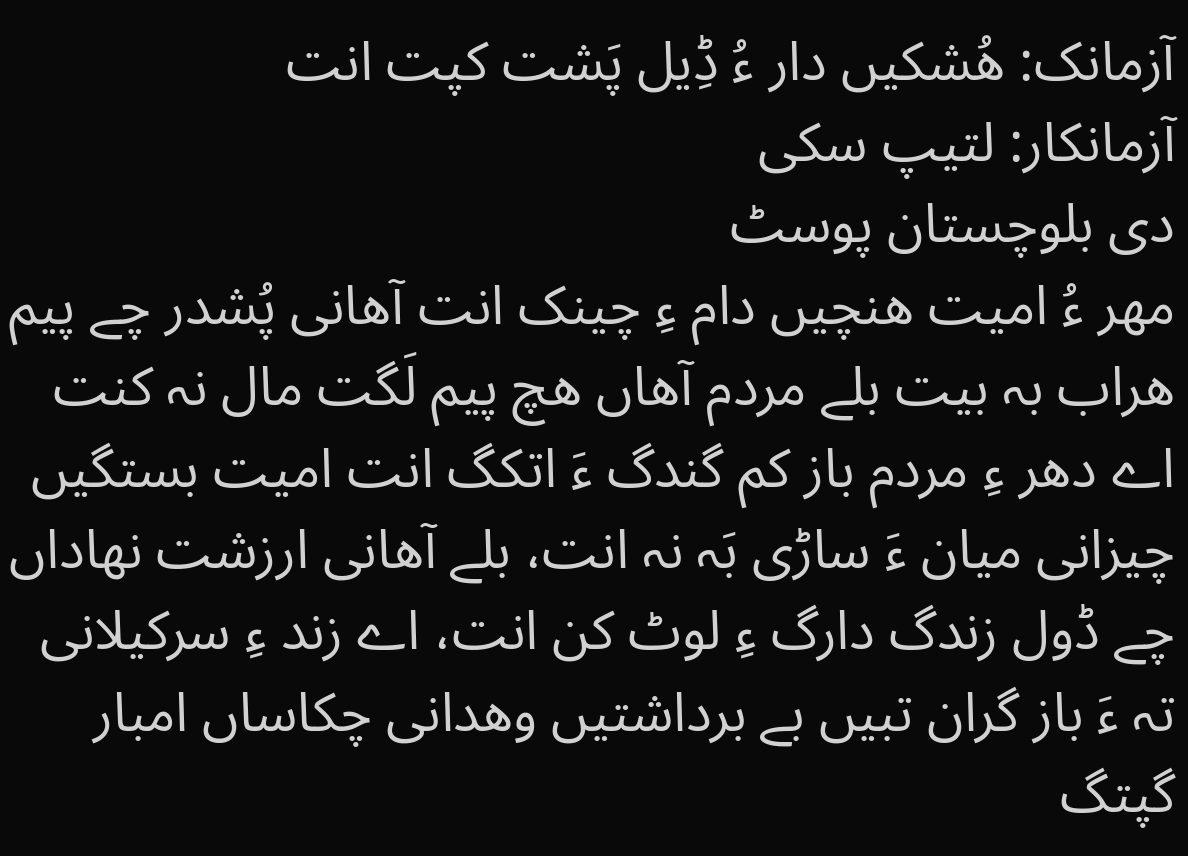آزمانک: ھُشکیں دار ءُ ڈِیل پَشت کپت انت
آزمانکار: لتیپ سکی
دی بلوچستان پوسٹ
مھر ءُ امیت ھنچیں دام ءِ چینک انت آھانی پُشدر چے پیم ھراب بہ بیت بلے مردم آھاں ھچ پیم لَگت مال نہ کنت اے دھر ءِ مردم باز کم گندگ ءَ اتکگ انت امیت بستگیں چیزانی میان ءَ ساڑی بَہ نہ انت، بلے آھانی ارزشت نھاداں چے ڈول زندگ دارگ ءِ لوٹ کن انت، اے زند ءِ سرکیلانی تہ ءَ باز گران تبیں بے برداشتیں وھدانی چکاساں امبار گپتگ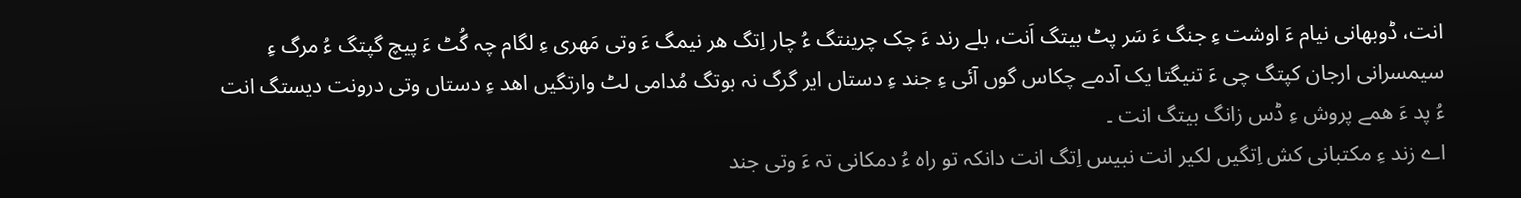انت، ڈوبھانی نیام ءَ اوشت ءِ جنگ ءَ سَر پٹ بیتگ اَنت، بلے رند ءَ چک چرینتگ ءُ چار اِتگ ھر نیمگ ءَ وتی مَھری ءِ لگام چہ گُٹ ءَ پیچ گپتگ ءُ مرگ ءِ سیمسرانی ارجان کپتگ چی ءَ تنیگتا یک آدمے چکاس گوں آئی ءِ جند ءِ دستاں ایر گرگ نہ بوتگ مُدامی لٹ وارتگیں اھد ءِ دستاں وتی درونت دیستگ انت ءُ پد ءَ ھمے پروش ءِ ڈس زانگ بیتگ انت ۔
اے زند ءِ مکتبانی کش اِتگیں لکیر انت نبیس اِتگ انت دانکہ تو راہ ءُ دمکانی تہ ءَ وتی جند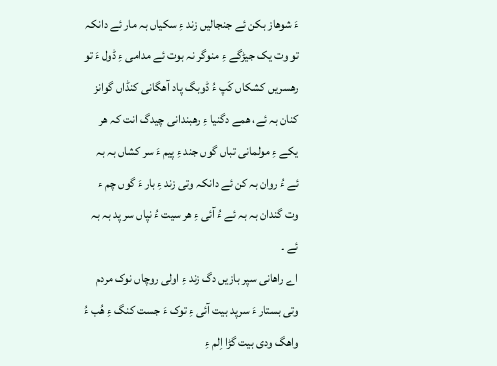ءَ شوھاز بکن ئے جنجالیں زند ءِ سکیاں بہ مار ئے دانکہ تو وت یک جیڑگے ءِ منوگر نہ بوت ئے مدامی ءِ ڈول ءَ تو رھسریں کشکاں کَپ ءُ ڈوبگ پاد آھگانی کنڈاں گوانز کنان بہ ئے، ھمے دگنیا ءِ رھبندانی چیدگ انت کہ ھر یکے ءِ مولمانی تباں گوں جند ءِ پیم ءَ سر کشاں بہ بہ ئے ءُ روان بہ کن ئے دانکہ وتی زند ءِ بار ءَ گوں چم ء وت گندان بہ بہ ئے ءُ آئی ءِ ھر سیت ءُ نپاں سر پد بہ بہ ئے ۔
اے راھانی سپر بازیں دگ زند ءِ اولی روچاں نوک مردم وتی بستار ءَ سرپد بیت آئی ءِ توک ءَ جست کنگ ءِ ھُب ءُ واھگ ودی بیت گڑا اِلم ءِ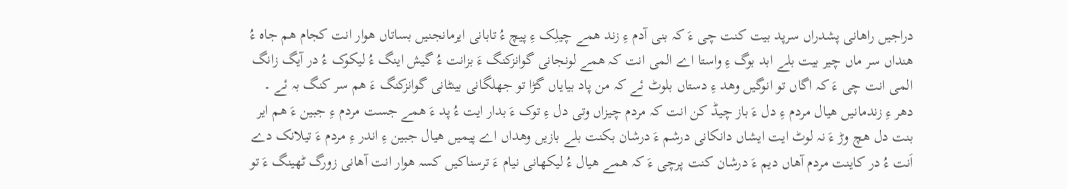دراجیں راھانی پشدراں سرپد بیت کنت چی ءَ کہ بنی آدم ءِ زند ھمے چیلِک ءِ پیچ ءُ تابانی ایرمانجنیں بساتاں ھوار انت کجام ھم جاہ ءُ ھنداں سر ماں چیر بیت بلے ابد بوگ ءِ واستا اے المی انت کہ ھمے لونجانی گوانزکنگ ءَ بزانت ءُ گیش اینگ ءُ لیکوک ءُ در آیگ زانگ المی انت چی ءَ کہ اگاں تو انوگیں وھد ءِ دستاں بلوٹ ئے کہ من پاد بیایاں گڑا تو جھلگانی بینٹانی گوانزکنگ ءَ ھم سر کنگ بہ ئے ۔
دھر ءِ زندمانیں ھیال مردم ءِ دل ءَ باز چیڈ کن انت کہ مردم چیزاں وتی دل ءِ توک ءَ بدار ایت ءُ پد ءَ ھمے جست مردم ءِ جبین ءَ ھم ایر بنت دل ھچ وڑ ءَ نہ لوٹ ایت ایشاں دانکانی درشم ءَ درشان بکنت بلے بازیں وھداں اے پیمیں ھیال جبین ءِ اندر ءِ مردم ءَ تیلانک دے اَنت ءُ در کاینت مردم آھاں دیم ءَ درشان کنت پرچی ءَ کہ ھمے ھیال ءُ لیکھانی نیام ءَ ترسناکیں کسہ ھوار انت آھانی زورگ ٹھینگ ءَ تو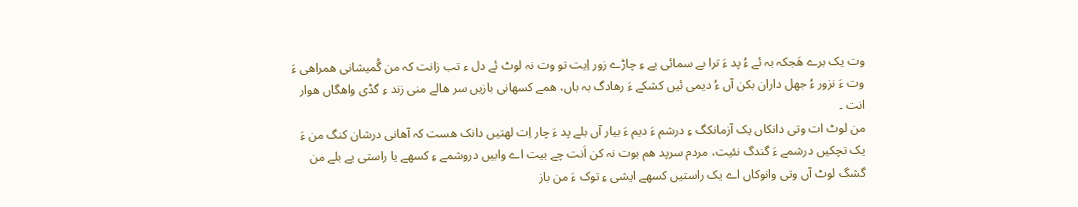وت یک برے ھَجکہ بہ ئے ءُ پد ءَ ترا بے سمائی یے ءِ چاڑے زور اِیت تو وت نہ لوٹ ئے دل ء تب زانت کہ من گُمیشانی ھمراھی ءَ وت ءَ نزور ءُ جھل داران بکن آں ءُ دیمی ئیں کشکے ءَ رھادگ بہ باں، ھمے کسھانی بازیں سر ھالے منی زند ءِ گڈی واھگاں ھوار انت ۔
من لوٹ ات وتی دانکاں یک آزمانکگ ءِ درشم ءَ دیم ءَ بیار آں بلے پد ءَ چار اِت لھتیں دانک ھست کہ آھانی درشان کنگ من ءَ یک تچکیں درشمے ءَ گندگ نئیت، مردم سرپد ھم بوت نہ کن اَنت چے بیت اے وابیں دروشمے ءِ کسھے یا راستی یے بلے من گشگ لوٹ آں وتی وانوکاں اے یک راستیں کسھے ایشی ءِ توک ءَ من باز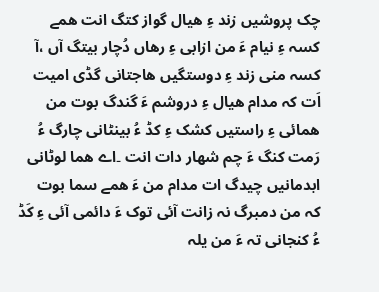چک پروشیں زند ءِ ھیال گواز کتگ انت ھمے کسہ ءِ نیام ءَ من ازابی ءِ رھاں دُچار بیتگ آں ،آ کسہ منی زند ءِ دوستگیں ھاجتانی گڈی امیت اَت کہ مدام ھیال ءِ دروشم ءَ گندگ بوت من ھمائی ءِ راستیں کشک ءِ کڈ ءُ بینٹانی چارگ ءُ رَمت کنگ ءَ چم شھار دات انت ۔اے ھما لوٹانی ابدمانیں چیدگ ات مدام من ءَ ھمے سما بوت کہ من دمبرگ نہ زانت آئی توک ءَ دائمی آئی ءِ کَڈ ءُ کنجانی تہ ءَ من یلہ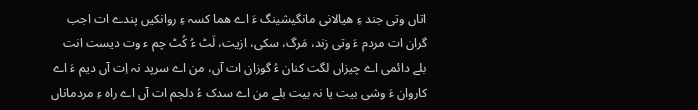اتاں وتی جند ءِ ھیالانی مانگیشینگ ءَ اے ھما کسہ ءِ روانکیں پندے ات اجب گران ات مردم ءَ وتی زند، مَرگ، سکی، ازیت، لَٹ ءُ کُٹ چم ء وت دیست انت بلے دائمی اے چیزاں لگت کنان ءُ گوزان ات آں، من اے سرپد نہ اِت آں دیم ءَ اے کاروان ءَ وشی بیت یا نہ بیت بلے من اے سدک ءُ دلجم ات آں اے راہ ءِ مردماناں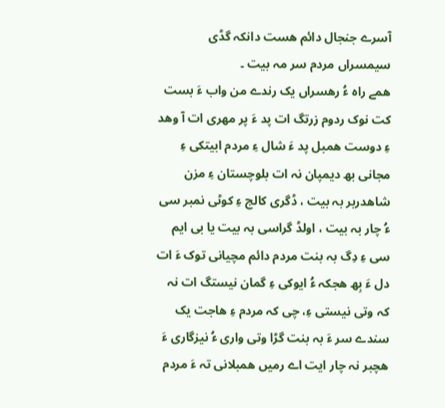آسرے جنجال دائم ھست دانکہ گڈی سیمسراں مردم سر مہ بیت ۔
ھمے راہ ءُ رھسراں یک رندے من واب ءَ بست کت نوک ردوم زرتگ ات پد ءَ پر مھری ات آ وھد ءِ دوست ھمبل پد ءَ شال ءِ مردم ابیتکی ءِ مجانی بھ دیمپان نہ ات بلوچستان ءِ مزن شاھدربر بہ بیت ، ڈگری کالج ءِ کوٹی نمبر سی ءُ چار بہ بیت ، اولڈ گراسی بہ بیت یا بی ایم سی ءِ دِگ بہ بنت مردم دائم مچیانی توک ءَ ات دل ءَ بِھ ھجکہ ءُ ایوکی ءِ گمان نیستگ ات نہ کہ وتی نیستی ءِ، چی کہ مردم ءِ ھاجت یک سندے سر ءَ بہ بنت گڑا وتی واری ءُ نیزگاری ءَ ھچبر نہ چار ایت اے رمیں ھمبلانی تہ ءَ مردم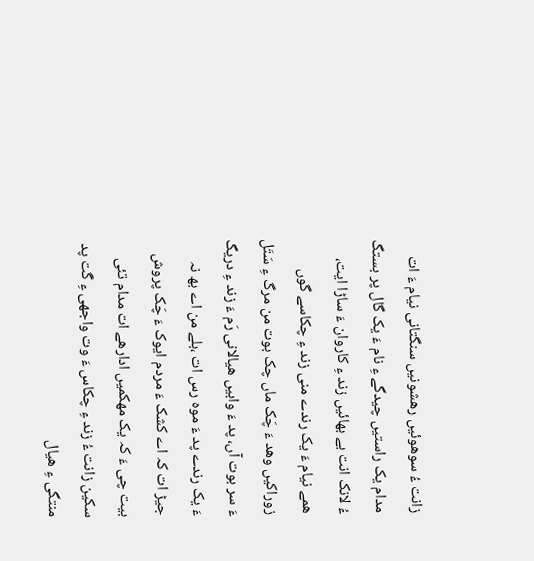زانت ءُ سوھوئیں رھشونیں سنگتانی نیام ءَ ات مدام یک راستیں چیدگے ءِ نام ءَ یک گال پر بستگ ءُ لانک انت بے بھائیں زند ءِ کاروان ءَ ساڑا ایت، ھمے نیام ءَ یک رندے منی زند ءِ چکاسے گوں زوراکیں وھد ءَ چَک ماں چک بوت من مرگ ءِ سَتَل ءَ سر بوت آں، پد ءَ وابیں ھیالانی رَم ءَ زند ءِ دریگ ءَ یک رندے پد ءَ موہ رس ات ،بلے من اے بھ نہ جیڑ ات کہ اے کشک ءَ مردم ایوک ءَ چَک پروش بیت چی ءَ کہ یک مھکمیں ادارھے ات مدام تئی سکین زانت ءُ زند ءِ چکاس ءَ وت واجھی ءِ گَت پد منتگی ءِ ھیال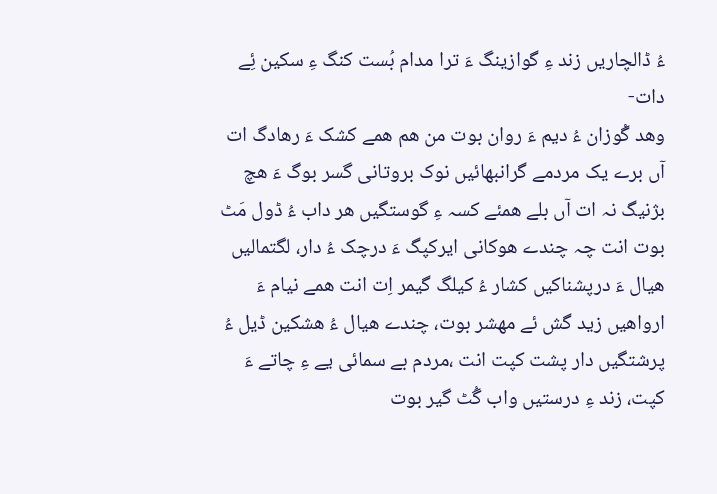ءُ ڈالچاریں زند ءِ گوازینگ ءَ ترا مدام بُست کنگ ءِ سکین ئِے دات-
وھد گْوزان ءُ دیم ءَ روان بوت من ھم ھمے کشک ءَ رھادگ ات آں برے یک مردمے گرانبھائیں نوک بروتانی گسر بوگ ءَ ھچ بژنیگ نہ ات آں بلے ھمئے کسہ ءِ گوستگیں ھر داب ءُ ڈول مَٹ بوت انت چہ چندے ھوکانی ایرکپگ ءَ درچک ءُ دار، لگتمالیں ھیال ءَ درپشناکیں کشار ءُ کیلگ گیمر اِت انت ھمے نیام ءَ ارواھیں زید گش ئے مھشر بوت، چندے ھیال ءُ ھشکین ڈیل ءُ پرشتگیں دار پشت کپت انت ،مردم بے سمائی یے ءِ چاتے ءَ کپت، زند ءِ درستیں واب گُٹ گیر بوت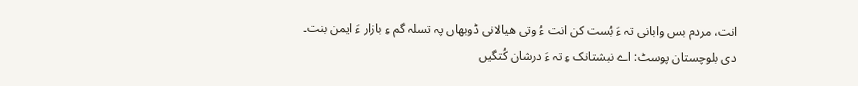انت، مردم بس وابانی تہ ءَ بُست کن انت ءُ وتی ھیالانی ڈوبھاں پہ تسلہ گم ءِ بازار ءَ ایمن بنت۔
دی بلوچستان پوسٹ: اے نبشتانک ءِ تہ ءَ درشان کُتگیں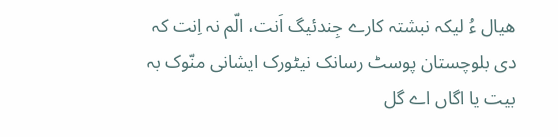ھیال ءُ لیکہ نبشتہ کارے جِندئیگ اَنت، الّم نہ اِنت کہ دی بلوچستان پوسٹ رسانک نیٹورک ایشانی منّوک بہ بیت یا اگاں اے گل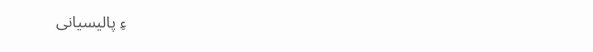ءِ پالیسیانی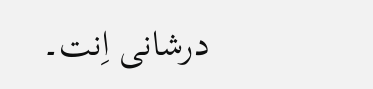درشانی اِنت۔